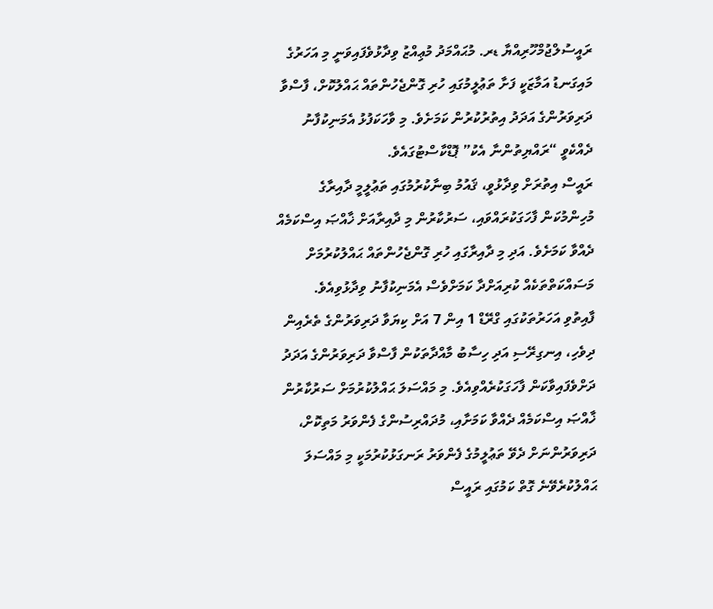ރައީސުލްޖުމްހޫރިއްޔާ ޑރ. މުޙައްމަދު މުޢިއްޒު ވިދާޅުވެފައިވަނީ މި އަހަރުގެ މައިގަނޑު އަމާޒަކީ ފަށާ ތަޢުލީމުގައި ހުރި ގޮންޖެހުންތައް ޙައްލުކޮށް، ފާސްވާ ދަރިވަރުންގެ އަދަދު އިތުރުކުރުން ކަމަށެވެ. މި ވާހަކަފުޅު އެމަނިކުފާނު ދެއްކެވީ “ރައްޔިތުންނާ އެކު” ޕޮޑްކާސްޓުގައެވެ.
ރައީސް އިތުރަށް ވިދާޅުވީ، ޤައުމު ބިނާކުރުމުގައި ތަޢުލީމީ ދާއިރާގެ މުހިންމުކަން ފާހަގަކުރައްވައި، ސަރުކާރުން މި ދާއިރާއަށް ޚާއްޞަ އިސްކަމެއް ދެއްވާ ކަމަށެވެ. އަދި މި ދާއިރާގައި ހުރި ގޮންޖެހުންތައް ޙައްލުކުރުމަށް މަސައްކަތްތަކެއް ކުރިއަށްދާ ކަމަށްވެސް އެމަނިކުފާނު ވިދާޅުވިއެވެ.
ފާއިތުވި އަހަރުތަކުގައި ގްރޭޑް 1 އިން 7 އަށް ކިޔަވާ ދަރިވަރުންގެ ތެރެއިން ދިވެހި، އިނގިރޭސި އަދި ހިސާބު މާއްދާތަކުން ފާސްވާ ދަރިވަރުންގެ އަދަދު ދަށްވެފައިވާކަން ފާހަގަކުރެއްވިއެވެ. މި މައްސަލަ ޙައްލުކުރުމަށް ސަރުކާރުން ޚާއްޞަ އިސްކަމެއް ދެއްވާ ކަމަށާއި، މުދައްރިސުންގެ ފެންވަރު މަތިކޮށް، ދަރިވަރުންނަށް ދެވޭ ތަޢުލީމުގެ ފެންވަރު ރަނގަޅުކުރުމަކީ މި މައްސަލަ ޙައްލުކުރެވޭނެ ގޮތް ކަމުގައި ރައީސް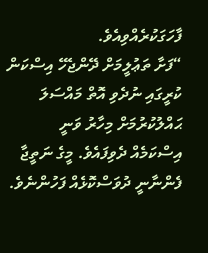ފާހަގަކުރެއްވިއެވެ.
“ފަށާ ތަޢުލީމަށް ދޭންޖެހޭ އިސްކަން ކުރީގައި ނުދެވި އޮތް މައްސަލަ ޙައްލުކުރުމަށް މިހާރު ވަނީ އިސްކަމެއް ދެވިފައެވެ. މީގެ ނަތީޖާ ފެންނާނީ ދުވަސްކޮޅެއް ފަހުންނެވެ.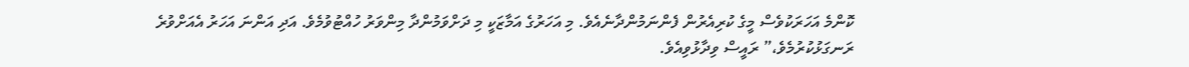ކޮންމެ އަހަރަކުވެސް މީގެ ކުރިއެރުން ފެންނަމުންދާނެއެވެ. މި އަހަރުގެ އަމާޒަކީ މި ދަށްވަމުންދާ މިންވަރު ހުއްޓުވުމެވެ. އަދި އަންނަ އަހަރު އެއަށްވުރެ ރަނގަޅުކުރުމެވެ،” ރައީސް ވިދާޅުވިއެވެ.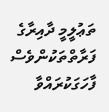ތަޢުލީމީ ދާއިރާގެ ފަރާތްތަކުންވެސް ފާހަގަކުރައްވާ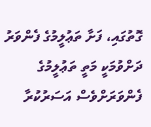ގޮތުގައި، ފަށާ ތަޢުލީމުގެ ފެންވަރު ދަށްވުމަކީ މަތީ ތަޢުލީމުގެ ފެންވަރަށްވެސް އަސަރުކުރާ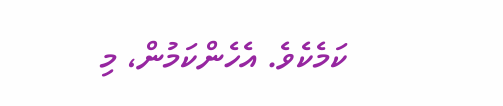ކަމެކެވެ. އެހެންކަމުން، މި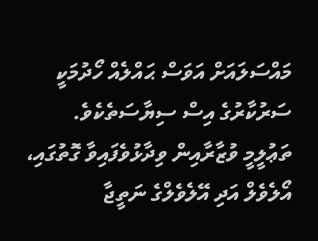މައްސަލައަށް އަވަސް ޙައްލެއް ހޯދުމަކީ ސަރުކާރުގެ އިސް ސިޔާސަތެކެވެ.
ތަޢުލީމީ ވުޒާރާއިން ވިދާޅުވެފައިވާ ގޮތުގައި، އޯލެވެލް އަދި އޭލެވެލްގެ ނަތީޖާ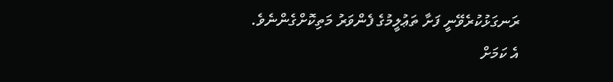ރަނގަޅުކުރެވޭނީ ފަށާ ތަޢުލީމުގެ ފެންވަރު މަތިކޮށްގެންނެވެ. އެ ކަމަށް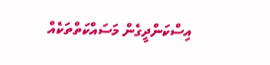އިސްކަންދީގެން މަސައްކަތްތަކެއް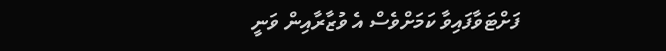ފަށްޓަވާފައިވާ ކަމަށްވެސް އެ ވުޒާރާއިން ވަނީ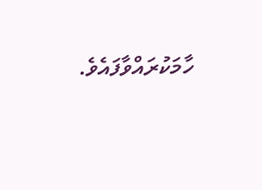ހާމަކުރައްވާފައެވެ.